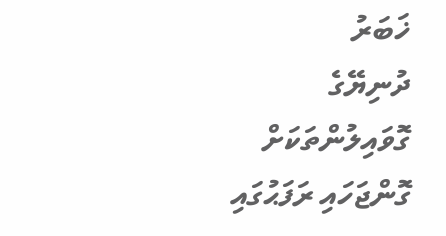ޚަބަރު
ދުނިޔޭގެ ގޮވައިލުންތަކަށް ގޮންޖަހައި ރަފަޙުގައި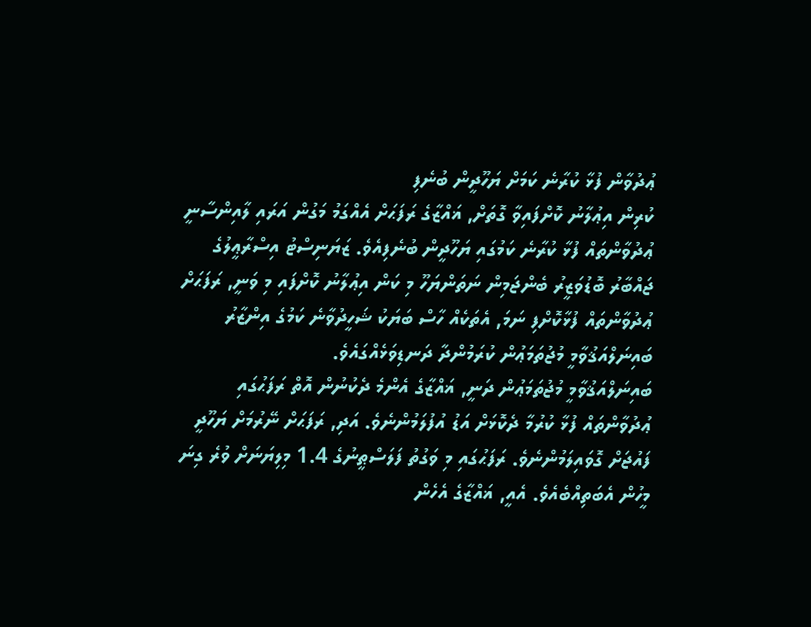ޢުދުވާން ފުޅާ ކުރާނެ ކަމަށް ޔަހޫދީން ބުނެފި
ކުރިން އިޢުލާނު ކޮށްފައިވާ ގޮތަށް, ޣައްޒާގެ ރަފަޙަށް އެއްގަމު މަގުން އަރައި ލާއިންސާނީ ޢުދުވާންތައް ފުޅާ ކުރާނެ ކަމުގައި ޔަހޫދީން ބުނެފިއެވެ. ޒަޔަނިސްޓު އިސްރާޢީލުގެ ޖައްބާރު ބޮޑުވަޒީރު ބެންޖަމިން ނަތަންޔަހޫ މި ކަން އިޢުލާނު ކޮށްފައި މި ވަނީ, ރަފަޙަށް ޢުދުވާންތައް ފުޅާކޮށްފި ނަމަ, އެތަކެއް ހާސް ބަޔަކު ޝަހީދުވާނެ ކަމުގެ އިންޒާރު ބައިނަލްއަޤުވާމީ މުޖުތަމަޢުން ކުރަމުންދާ ދަނޑިވަޅެއްގައެވެ.
ބައިނަލްއަޤުވާމީ މުޖުތަމަޢުން ދަނީ, ޣައްޒާގެ އެންމެ ދެކުނުން އޮތް ރަފަޙުގައި ޢުދުވާންތައް ފުޅާ ކުރުމާ ދެކޮޅަށް އަޑު އުފުލަމުންނެވެ. އަދި, ރަފަޙަށް ނޭރުމަށް ޔަހޫދީ ފައުޖަށް ގޮވައިލަމުންނެވެ. ރަފަޙުގައި މި ވަގުތު ފަލަސްޠީނުގެ 1.4 މިލިޔަނަށް ވުރެ ގިނަ މީހުން އެބަތިއްބެއެވެ. އެއީ, ޣައްޒާގެ އެހެން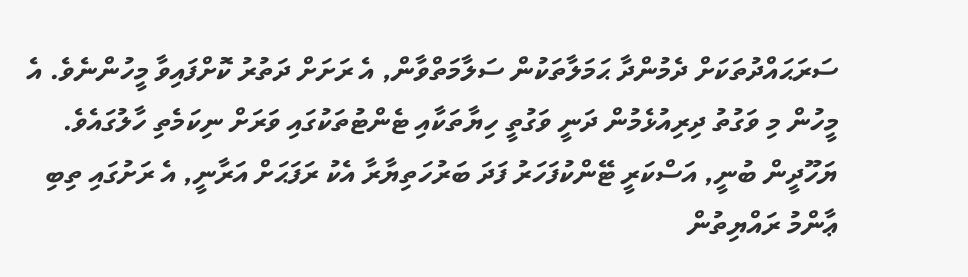ސަރަޙައްދުތަކަށް ދެމުންދާ ޙަމަލާތަކުން ސަލާމަތްވާން, އެ ރަށަށް ދަތުރު ކޮށްފައިވާ މީހުންނެވެ. އެ މީހުން މި ވަގުތު ދިރިއުޅެމުން ދަނީ ވަގުތީ ހިޔާތަކާއި ޓެންޓުތަކުގައި ވަރަށް ނިކަމެތި ހާލުގައެވެ.
ޔަހޫދީން ބުނީ, އަސްކަރީ ޓޭންކުފަހަރު ފަދަ ބަރުހަތިޔާރާ އެކު ރަފަޙަށް އަރާނީ, އެ ރަށުގައި ތިބި ޢާންމު ރައްޔިތުން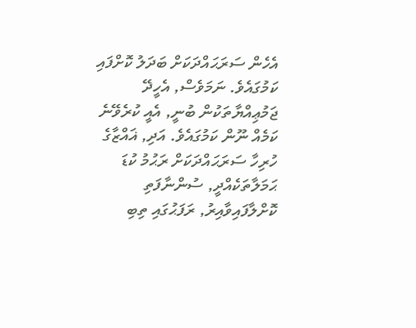އެހެން ސަރަޙައްދަކަށް ބަދަލު ކޮށްފައި ކަމުގައެވެ. ނަމަވެސް, އެހީދޭ ޖަމުޢިއްޔާތަކުން ބުނީ, އެއީ ކުރެވޭނެ ކަމެއް ނޫން ކަމުގައެވެ. އަދި, ޣައްޒާގެ ހުރިހާ ސަރަޙައްދަކަށް ރަޙުމު ކުޑަ ޙަމަލާތަކެއްދީ, ސުންނާފަތި ކޮށްލާފައިވާއިރު, ރަފަޙުގައި ތިބި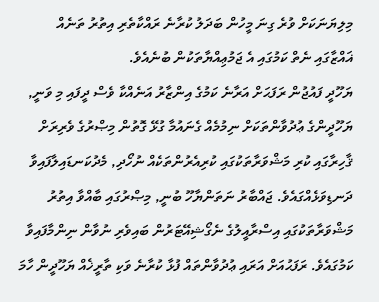މިލިޔަނަކަށް ވުރެ ގިނަ މީހުން ބަދަލު ކުރާނެ ރައްކާތެރި އިތުރު ތަނެއް ޣައްޒާގައި ނެތް ކަމުގައި އެ ޖަމުޢިއްޔާތަކުން ބުނެއެވެ.
ޔަހޫދީ ފައުޖުން ރަފަޙަށް އަރާނެ ކަމުގެ އިންޒާރު އަނެއްކާ ވެސް ދީފައި މި ވަނީ, ޔަހޫދީންގެ ޢުދުވާންތަކަށް ނިމުމެއް ގެނައުމާ ގުޅޭ ގޮތުން މިޞްރުގެ ވެރިރަށް ޤާހިރާގައި ކުރި މަޝްވަރާތަކުގައި ކުރިއެރުންތަކެއް ނުހޯދި, މެދުކަނޑައިލާފައިވާ ދަނޑިވަޅެއްގައެވެ. ޖައްބާރު ނަތަންޔާހޫ ބުނީ, މިޞްރުގައި ބާއްވާ އިތުރު މަޝްވަރާތަކުގައި އިސްރާއީލުގެ ނެގޯޝިއޭޓަރުން ބައިވެރި ނުވާން ނިންމާފައިވާ ކަމުގައެވެ. ރަފަޙުއަށް އަރައި ޢުދުވާންތައް ފުޅާ ކުރާނެ ވަކި ތާރީޚެއް ޔަހޫދީން ހާމަ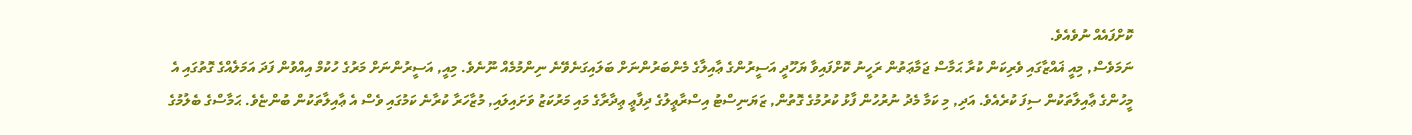ކޮށްފައެއް ނުވެއެވެ.
ނަމަވެސް, މިއީ ޣައްޒާގައި ވެރިކަން ކުރާ ޙަމާސް ޖަމާޢަތުން ރަހީނު ކޮށްފައިވާ ޔަހޫދީ އަސީރުންގެ ޢާއިލާގެ މެންބަރުންނަށް ބަލައިގަނެވޭނެ ނިންމުމެއް ނޫނެވެ. މިއީ, އަސީރުންނަށް މަރުގެ ހުކުމް އިއްވުން ފަދަ އަމަލެއްގެ ގޮތުގައި އެ މީހުންގެ ޢާއިލާތަކުން ސިފަ ކުރެއެވެ. އަދި, މި ކަމާ މެދު ނުރުހުން ފާޅު ކުރުމުގެ ގޮތުން, ޒަޔަނިސްޓު އިސްރާޢީލުގެ ދިފާޢީ ޢިދާރާގެ މައި މަރުކަޒު ވަށައިލައި, މުޒާހަރާ ކުރާނެ ކަމުގައި ވެސް އެ ޢާއިލާތަކުން ބުންޏެވެ. ޙަމާސްގެ ބެލުމުގެ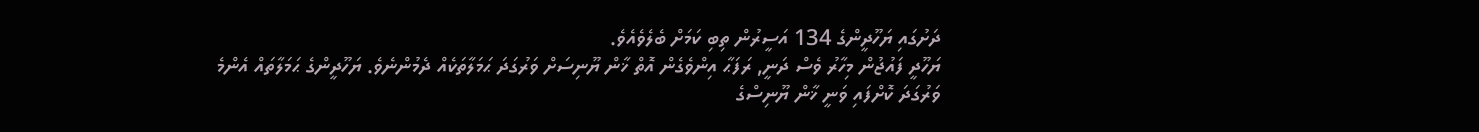ދަށުގައި ޔަހޫދީންގެ 134 އަސީރުން ތިބި ކަމަށް ބެލެވެއެވެ.
ޔަހޫދީ ފައުޖުން މިހާރު ވެސް ދަނީ, ރަފަޙާ އިންވެގެން އޮތް ޚާން ޔޫނިސަށް ވަރުގަދަ ޙަމަލާތަކެއް ދެމުންނެވެ. ޔަހޫދީންގެ ޙަމަލާތައް އެންމެ ވަރުގަދަ ކޮށްފައި ވަނީ ޚާން ޔޫނިސްގެ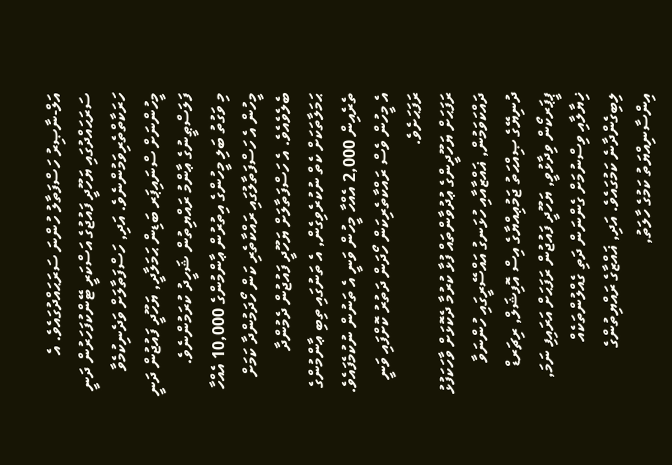އަލް-ނާޞިރު ހަސްފަތާލު ހުންނަ ސަރަޙައްދުގައެވެ. އެ ސަރަޙައްދުގައި ޔަހޫދީ ފައުޖުގެ އަސްކަރީ ޓޭންކުފަހަރުން ދަނީ ހަރަކާތްތެރިވަމުންނެވެ. އަދި, ހަސްފަތާލަށް ވަދެނިކުމެވާ މީހުންނަށް ސްނައިޕަރ ބަޑިން ޙަމަލާދީ, ޔަހޫދީ ފައުޖުން ދަނީ ފަލަސްޠީނުގެ ޢާންމު ރައްޔިތުން ޝަހީދު ކުރަމުންނެވެ.
މި ވަގުތު ބަލި މީހުންގެ އިތުރުން ޢާންމުންގެ 10,000 އެއްހާ މީހުން އެ ހަސްފަތާލުގައި ރައްކާތެރި ކަން ހޯދަމުންދާ ކަމަށް ބެލެވެއެވެ. އެ ހަސްފަތާލަށް ޔަހޫދީ ފައުޖުން ދެމުންދާ ޙަމަލާތަކަށް ކެތް ނުކުރެވިގެން, އެ ތަނުގައި ތިބި ޢާންމުންގެ ތެރެއިން 2,000 އެއްހާ މީހުން ވަނީ އެ ތަނުން ނުކުމެފައެވެ. އެ މީހުން ވެސް ރައްކާތެރިކަން ހޯދަން ދަތުރު ކޮށްފައި ވަނީ ރަފަޙަށެވެ.
ރަފަޙަށް ޔަހޫދީންގެ ޢުދުވާންތައް ފުޅާ ކުރުމާ ދެކޮޅަށް ވާހަކަފުޅު ދައްކަވަމުން, ޣައްޒާއާއި ހުޅަނގު އައްސޭރީގައި ހުންނަވާ ދުނިޔޭގެ ޞިއްޙަތު ޖަމުޢިއްޔާގެ އިސް އޮފިޝަލް, ރިޗަރޑް ޕީޕަރކޯން ވިދާޅުވީ, ޔަހޫދީ ފައުޖުން ރަފަޙަށް އަރައިފި ނަމަ, ޚިޔާލާއި ވިސްނުމަށް ގެންނަން ދަތި ގެއްލުންތަކެއް ލިބިގެންދާނެ ކަމުގައެވެ. އަދި, ޣައްޒާގެ ރައްޔިތުންގެ އިންސާނިއްޔަތު ކަމުގެ ހާލަތު,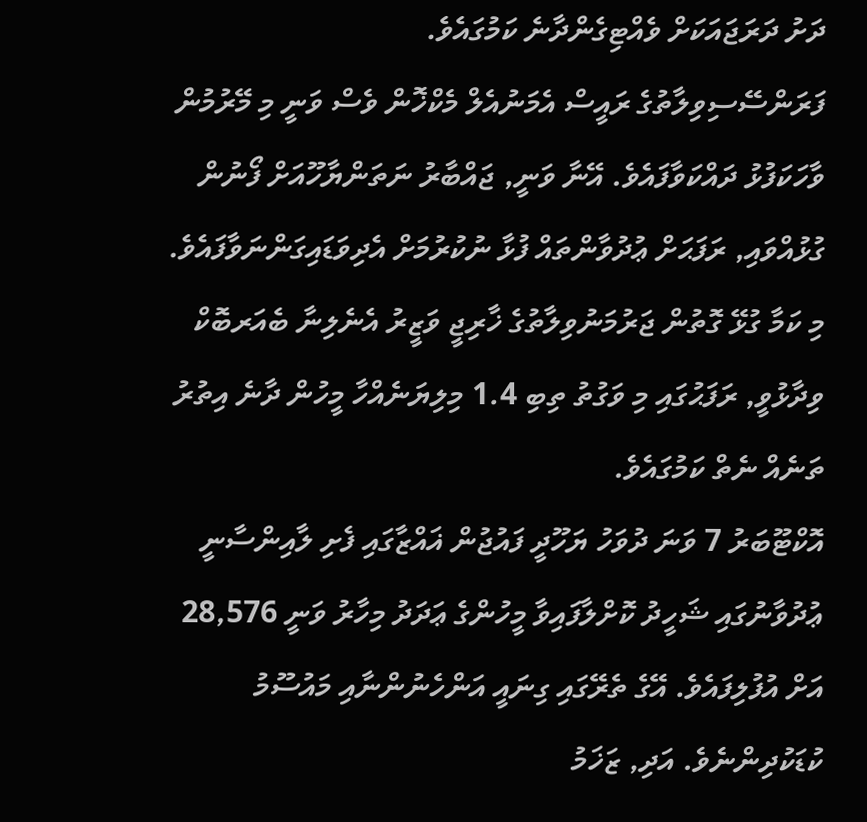ދަށު ދަރަޖައަކަށް ވެއްޓިގެންދާނެ ކަމުގައެވެ.
ފަރަންސޭސިވިލާތުގެ ރައީސް އެމަނުއެލް މެކްޚޮން ވެސް ވަނީ މި މޭރުމުން ވާހަކަފުޅު ދައްކަވާފައެވެ. އޭނާ ވަނީ, ޖައްބާރު ނަތަންޔާހޫއަށް ފޯނުން ގުޅުއްވައި, ރަފަޙަށް ޢުދުވާންތައް ފުޅާ ނުކުރުމަށް އެދިވަޑައިގަންނަވާފައެވެ. މި ކަމާ ގުޅޭ ގޮތުން ޖަރުމަނުވިލާތުގެ ޚާރިޖީ ވަޒީރު އެނެލިނާ ބެއަރބޮކް ވިދާޅުވީ, ރަފަޙުގައި މި ވަގުތު ތިބި 1.4 މިލިޔަނެއްހާ މީހުން ދާނެ އިތުރު ތަނެއް ނެތް ކަމުގައެވެ.
އޮކްޓޫބަރު 7 ވަނަ ދުވަހު ޔަހޫދީ ފައުޖުން ޣައްޒާގައި ފެށި ލާއިންސާނީ ޢުދުވާނުގައި ޝަހީދު ކޮށްލާފައިވާ މީހުންގެ ޢަދަދު މިހާރު ވަނީ 28,576 އަށް އުފުލިފައެވެ. އޭގެ ތެރޭގައި ގިނައީ އަންހެނުންނާއި މައުސޫމު ކުޑަކުދިންނެވެ. އަދި, ޒަޚަމު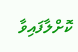ކޮށްލާފައިވާ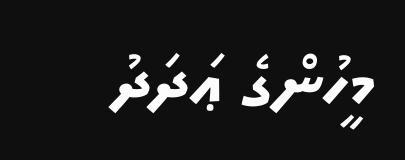މީހުންގެ ޢަދަދު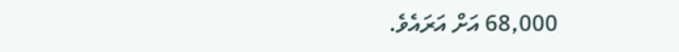68,000 އަށް އަރައެވެ.